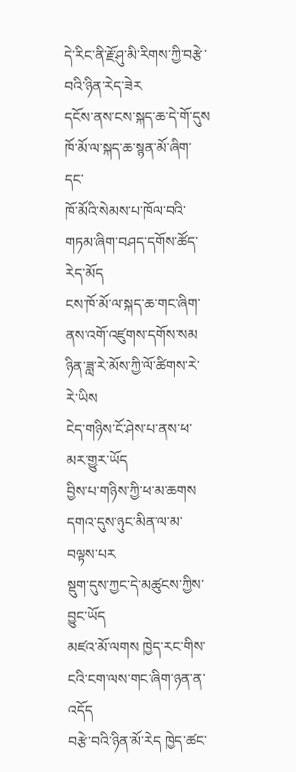དེ་རིང་ནི་རྗོ་ཤུ་མི་རིགས་ཀྱི་བརྩེ་བའི་ཉིན་རེད་ཟེར
དངོས་ནས་ངས་སྐད་ཆ་དེ་གོ་དུས
ཁོ་མོ་ལ་སྐད་ཆ་སྙན་མོ་ཞིག་དང་
ཁོ་མོའི་སེམས་པ་ཁོལ་བའི་གཏམ་ཞིག་བཤད་དགོས་ཚོད་རེད་མོད
ངས་ཁོ་མོ་ལ་སྐད་ཆ་གང་ཞིག་ནས་འགོ་འཛུགས་དགོས་སམ
ཉིན་ཟླ་རེ་མོས་ཀྱི་ལོ་ཚིགས་རེ་རེ་ཡིས
ངེད་གཉིས་ངོ་ཤེས་པ་ནས་ཕ་མར་གྱུར་ཡོད
བྱིས་པ་གཉིས་ཀྱི་ཕ་མ་ཆགས
དགའ་དུས་ཉུང་མིན་ལ་མ་བལྟས་པར
སྡུག་དུས་ཀྱང་དེ་མཚུངས་ཀྱིས་བྱུང་ཡོད
མཛའ་མོ་ལགས ཁྱེད་རང་གིས་ངའི་ངག་ལས་གང་ཞིག་ཉན་ན་འདོད
བརྩེ་བའི་ཉིན་མོ་རེད ཁྱེད་ཚང་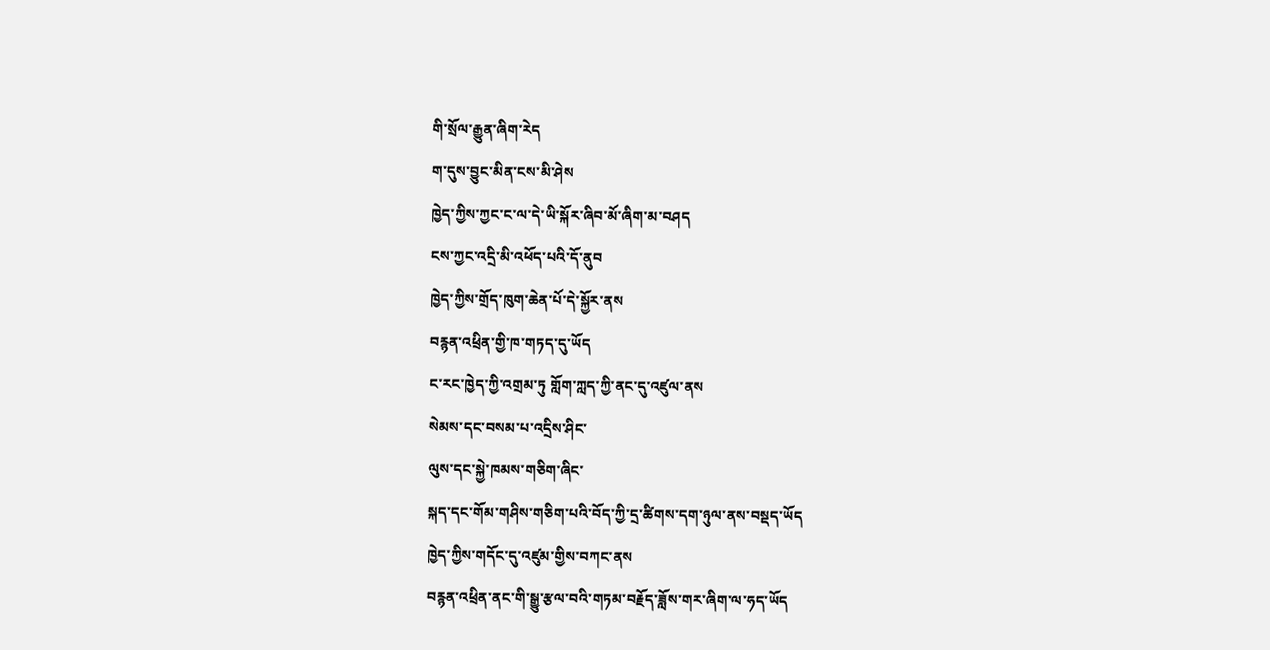གི་སྲོལ་རྒྱུན་ཞིག་རེད
ག་དུས་བྱུང་མིན་ངས་མི་ཤེས
ཁྱེད་ཀྱིས་ཀྱང་ང་ལ་དེ་ཡི་སྐོར་ཞིབ་མོ་ཞིག་མ་བཤད
ངས་ཀྱང་འདྲི་མི་འཕོད་པའི་དོ་ནུབ
ཁྱེད་ཀྱིས་གྲོད་ཁུག་ཆེན་པོ་དེ་སྐྱོར་ནས
བརྙན་འཕྲིན་གྱི་ཁ་གཏད་དུ་ཡོད
ང་རང་ཁྱེད་ཀྱི་འགྲམ་ཏུ གློག་ཀླད་ཀྱི་ནང་དུ་འཛུལ་ནས
སེམས་དང་བསམ་པ་འདྲིས་ཤིང་
ལུས་དང་སྐྱེ་ཁམས་གཅིག་ཞིང་
སྐད་དང་གོམ་གཤིས་གཅིག་པའི་བོད་ཀྱི་དྲ་ཚིགས་དག་ཉུལ་ནས་བསྡད་ཡོད
ཁྱེད་ཀྱིས་གདོང་དུ་འཛུམ་གྱིས་བཀང་ནས
བརྙན་འཕྲིན་ནང་གི་སྒྱུ་རྩལ་བའི་གཏམ་བརྗོད་ཟློས་གར་ཞིག་ལ་ཧད་ཡོད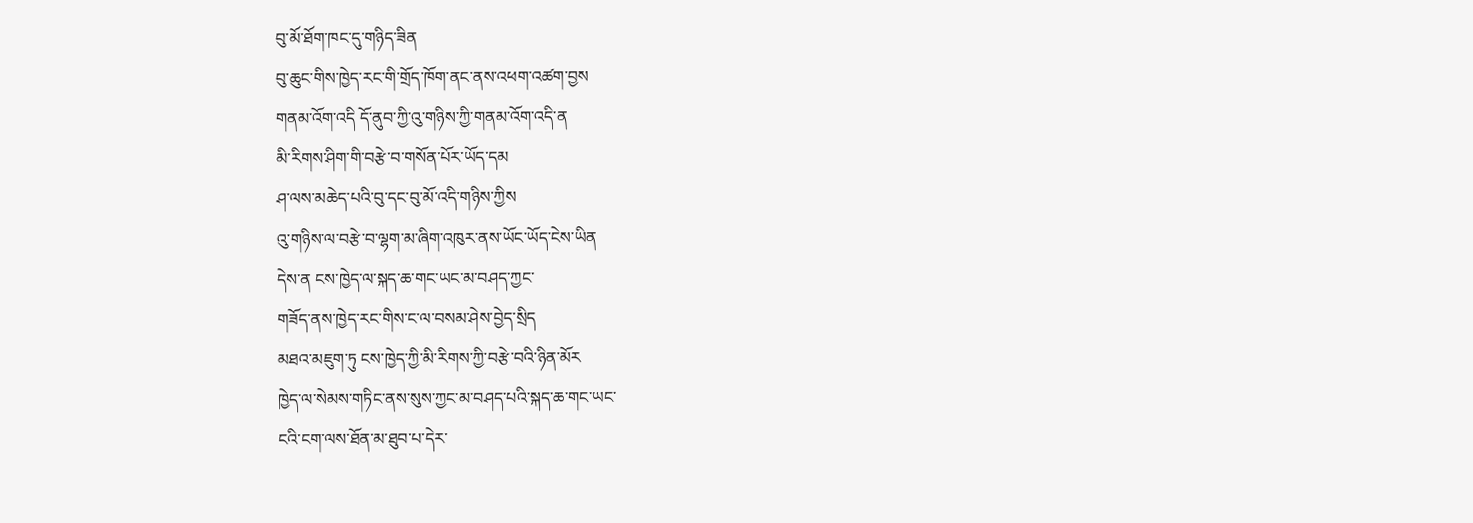བུ་མོ་ཐོག་ཁང་དུ་གཉིད་ཟིན
བུ་ཆུང་གིས་ཁྱེད་རང་གི་གྲོད་ཁོག་ནང་ནས་འཕག་འཚག་བྱས
གནམ་འོག་འདི དོ་ནུབ་ཀྱི་འུ་གཉིས་ཀྱི་གནམ་འོག་འདི་ན
མི་རིགས་ཤིག་གི་བརྩེ་བ་གསོན་པོར་ཡོད་དམ
ཤ་ལས་མཆེད་པའི་བུ་དང་བུ་མོ་འདི་གཉིས་ཀྱིས
འུ་གཉིས་ལ་བརྩེ་བ་ལྷག་མ་ཞིག་འཁུར་ནས་ཡོང་ཡོད་ངེས་ཡིན
དེས་ན ངས་ཁྱེད་ལ་སྐད་ཆ་གང་ཡང་མ་བཤད་ཀྱང་
གཟོད་ནས་ཁྱེད་རང་གིས་ང་ལ་བསམ་ཤེས་བྱེད་སྲིད
མཐའ་མཇུག་ཏུ ངས་ཁྱེད་ཀྱི་མི་རིགས་ཀྱི་བརྩེ་བའི་ཉིན་མོར
ཁྱེད་ལ་སེམས་གཏིང་ནས་སུས་ཀྱང་མ་བཤད་པའི་སྐད་ཆ་གང་ཡང་
ངའི་ངག་ལས་ཐོན་མ་ཐུབ་པ་དེར་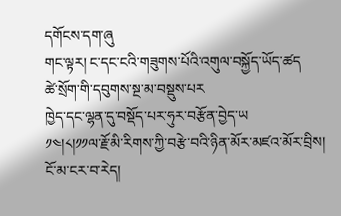དགོངས་དག་ཞུ
གང་ལྟར། ང་དང་ངའི་གཟུགས་པོའི་འགུལ་བསྐྱོད་ཡོད་ཚད
ཚེ་སྲོག་གི་དབུགས་སྔ་མ་བསྡུས་པར
ཁྱེད་དང་ལྷན་དུ་བསྡོད་པར་ཧུར་བརྩོན་བྱེད་ཡ
༡༤།༨།༡༡ལ་རྗོ་མི་རིགས་ཀྱི་བརྩེ་བའི་ཉིན་མོར་མཛའ་མོར་བྲིས།
ངོ་མ་ངར་བ་རེད།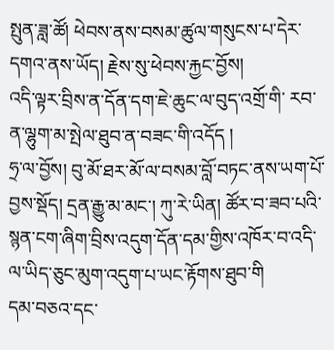སྤུན་ཟླ་ཚོ། ཕེབས་ནས་བསམ་ཚུལ་གསུངས་པ་དེར་དགའ་ནས་ཡོད། རྗེས་སུ་ཕེབས་རྐྱང་བྱོས།
འདི་ལྟར་བྲིས་ན་དོན་དག་ཇེ་ཆུང་ལ་བུད་འགྲོ་གི་ རབ་ན་ལྷུག་མ་སྤེལ་ཐུབ་ན་བཟང་གི་འདོད །
ཧྲ་ལ་བྱོས། བུ་མོ་ཐར་མོ་ལ་བསམ་བློ་བཏང་ནས་ཡག་པོ་བྱས་སྡོད། དྲན་རྒྱུ་མ་མང་། ཀུ་རེ་ཡིན། ཚོར་བ་ཟབ་པའི་སྙན་ངག་ཞིག་བྲིས་འདུག་དོན་དམ་གྱིས་འཁོར་བ་འདི་ལ་ཡིད་ཅུང་མུག་འདུག་པ་ཡང་རྟོགས་ཐུབ་གི
དམ་བཅའ་དང་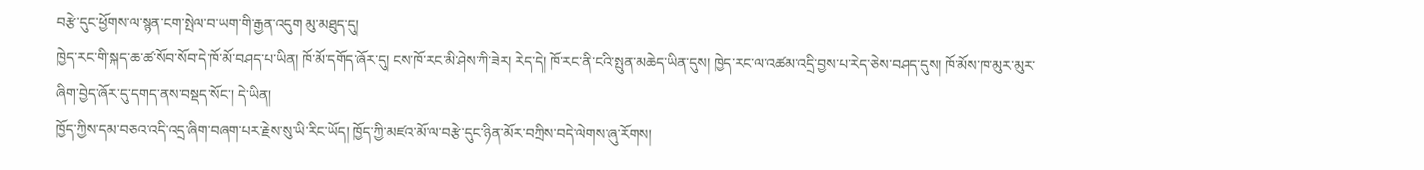བརྩེ་དུང་ཕྱོགས་ལ་སྙན་ངག་སྤེལ་བ་ཡག་གི་རྒྱན་འདུག མུ་མཐུད་དུ།
ཁྱེད་རང་གི་སྐད་ཆ་ཚ་སོབ་སོབ་དེ་ཁོ་མོ་བཤད་པ་ཡིན། ཁོ་མོ་དགོད་ཞོར་དུ། ངས་ཁོ་རང་མི་ཤེས་ཀི་ཟེར། རེད་དེ། ཁོ་རང་ནི་ངའི་སྤུན་མཆེད་ཡིན་དུས། ཁྱེད་རང་ལ་འཚམ་འདྲི་བྱས་པ་རེད་ཅེས་བཤད་དུས། ཁོ་མོས་ཁ་མུར་མུར་ཞིག་བྱེད་ཞོར་དུ་དགད་ནས་བསྡད་སོང་། དེ་ཡིན།
ཁྱོད་ཀྱིས་དམ་བཅའ་འདི་འདྲ་ཞིག་བཞག་པར་རྗེས་སུ་ཡི་རིང་ཡོད། ཁྱོད་ཀྱི་མཛའ་མོ་ལ་བརྩེ་དུང་ཉིན་མོར་བཀྲིས་བདེ་ལེགས་ཞུ་རོགས།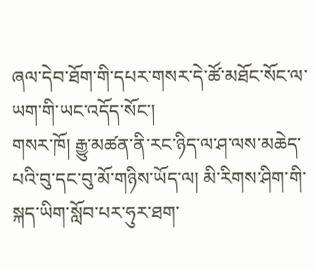ཞལ་དེབ་ཐོག་གི་དཔར་གསར་དེ་ཚོ་མཐོང་སོང་ལ་ཡག་གི་ཡང་འདོད་སོང་།
གསར་ཁོ། རྒྱུ་མཚན་ནི་རང་ཉིད་ལ་ཤ་ལས་མཆེད་པའི་བུ་དང་བུ་མོ་གཉིས་ཡོད་ལ། མི་རིགས་ཤིག་གི་སྐད་ཡིག་སློབ་པར་ཧུར་ཐག་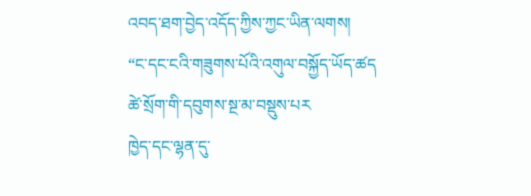འབད་ཐག་བྱེད་འདོད་ཀྱིས་ཀྱང་ཡིན་ལགས།
“ང་དང་ངའི་གཟུགས་པོའི་འགུལ་བསྐྱོད་ཡོད་ཚད
ཚེ་སྲོག་གི་དབུགས་སྔ་མ་བསྡུས་པར
ཁྱེད་དང་ལྷན་དུ་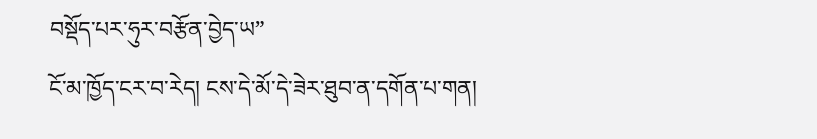བསྡོད་པར་ཧུར་བརྩོན་བྱེད་ཡ”
ངོ་མ་ཁྱོད་ངར་བ་རེད། ངས་དེ་མོ་དེ་ཟེར་ཐུབ་ན་དགོན་པ་གན།